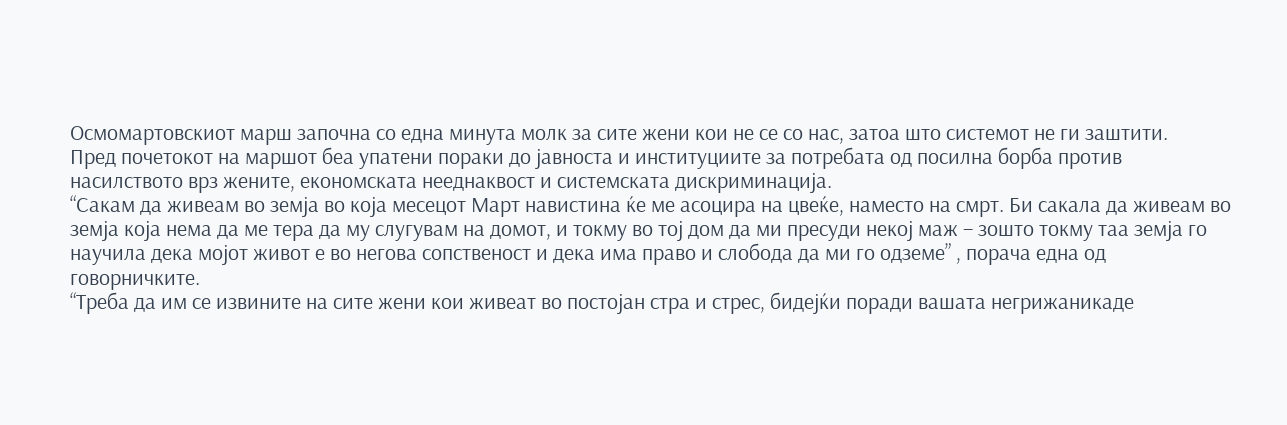Осмомартовскиот марш започна со една минута молк за сите жени кои не се со нас, затоа што системот не ги заштити.
Пред почетокот на маршот беа упатени пораки до јавноста и институциите за потребата од посилна борба против насилството врз жените, економската нееднаквост и системската дискриминација.
“Сакам да живеам во земја во која месецот Март навистина ќе ме асоцира на цвеќе, наместо на смрт. Би сакала да живеам во земја која нема да ме тера да му слугувам на домот, и токму во тој дом да ми пресуди некој маж – зошто токму таа земја го научила дека мојот живот е во негова сопственост и дека има право и слобода да ми го одземе” , порача една од говорничките.
“Треба да им се извините на сите жени кои живеат во постојан стра и стрес, бидејќи поради вашата негрижаникаде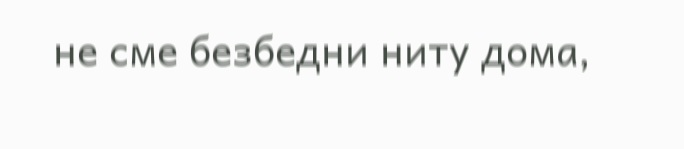не сме безбедни ниту дома,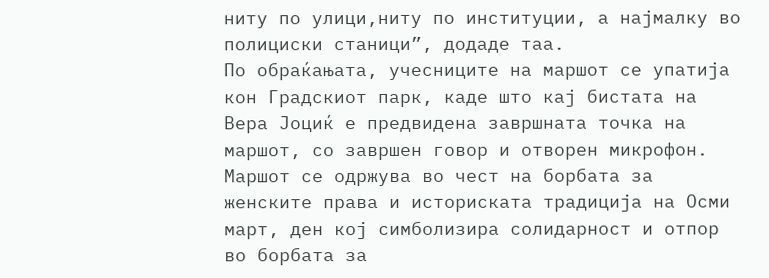ниту по улици,ниту по институции, а најмалку во полициски станици”, додаде таа.
По обраќањата, учесниците на маршот се упатија кон Градскиот парк, каде што кај бистата на Вера Јоциќ е предвидена завршната точка на маршот, со завршен говор и отворен микрофон. Маршот се одржува во чест на борбата за женските права и историската традиција на Осми март, ден кој симболизира солидарност и отпор во борбата за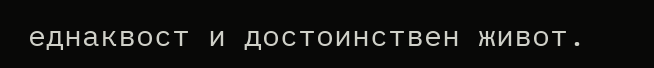еднаквост и достоинствен живот.